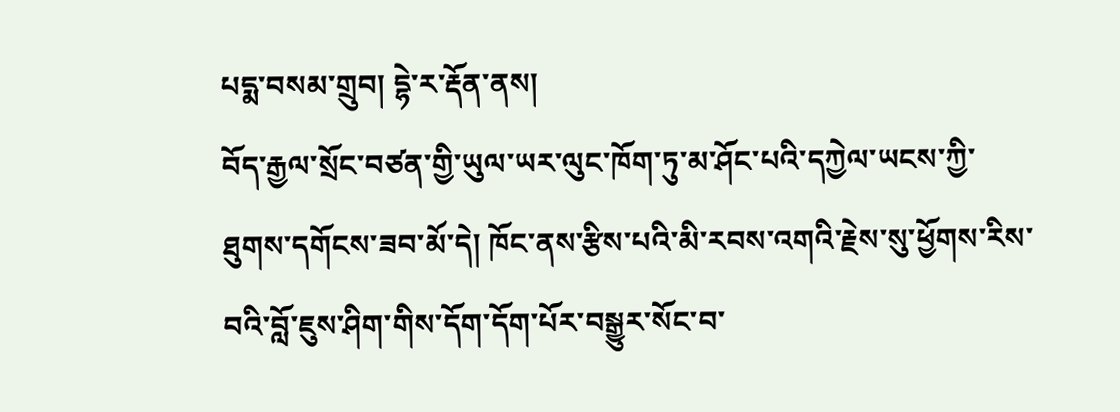པདྨ་བསམ་གྲུབ། དྷེ་ར་རྡོན་ནས།
བོད་རྒྱལ་སྲོང་བཙན་གྱི་ཡུལ་ཡར་ལུང་ཁོག་ཏུ་མ་ཤོང་པའི་དཀྱེལ་ཡངས་ཀྱི་ཐུགས་དགོངས་ཟབ་མོ་དེ། ཁོང་ནས་རྩིས་པའི་མི་རབས་འགའི་རྗེས་སུ་ཕྱོགས་རིས་བའི་བློ་ཇུས་ཤིག་གིས་དོག་དོག་པོར་བསྒྱུར་སོང་བ་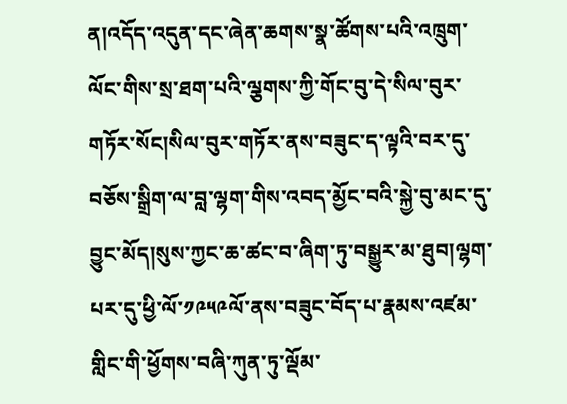ན།འདོད་འདུན་དང་ཞེན་ཆགས་སྣ་ཚོགས་པའི་འཁྲུག་ལོང་གིས་སྲ་ཐག་པའི་ལྕགས་ཀྱི་གོང་བུ་དེ་སིལ་བུར་གཏོར་སོང།སིལ་བུར་གཏོར་ནས་བཟུང་ད་ལྟའི་བར་དུ་བཅོས་སྒྲིག་ལ་བླ་ལྷག་གིས་འབད་མྱོང་བའི་སྐྱེ་བུ་མང་དུ་བྱུང་མོད།སུས་ཀྱང་ཆ་ཚང་བ་ཞིག་ཏུ་བསྒྱུར་མ་ཐུབ།ལྷག་པར་དུ་ཕྱི་ལོ་༡༩༥༩ལོ་ནས་བཟུང་བོད་པ་རྣམས་འཛམ་གླིང་གི་ཕྱོགས་བཞི་ཀུན་ཏུ་ལྡོམ་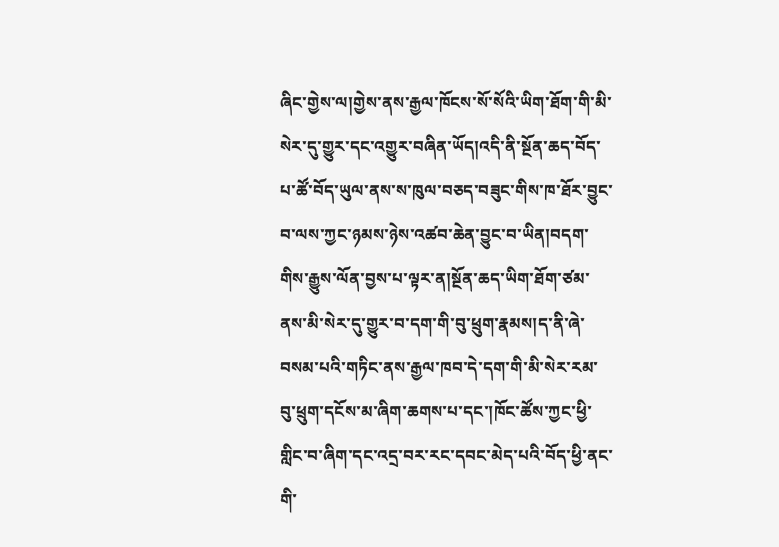ཞིང་གྱེས་ལ།གྱེས་ནས་རྒྱལ་ཁོངས་སོ་སོའི་ཡིག་ཐོག་གི་མི་སེར་དུ་གྱུར་དང་འགྱུར་བཞིན་ཡོད།འདི་ནི་སྔོན་ཆད་བོད་པ་ཚོ་བོད་ཡུལ་ནས་ས་ཁུལ་བཅད་བཟུང་གིས་ཁ་ཐོར་བྱུང་བ་ལས་ཀྱང་ཉམས་ཉེས་འཚབ་ཆེན་བྱུང་བ་ཡིན།བདག་གིས་རྒྱུས་ལོན་བྱས་པ་ལྟར་ན།སྔོན་ཆད་ཡིག་ཐོག་ཙམ་ནས་མི་སེར་དུ་གྱུར་བ་དག་གི་བུ་ཕྲུག་རྣམས།ད་ནི་ཞེ་བསམ་པའི་གཏིང་ནས་རྒྱལ་ཁབ་དེ་དག་གི་མི་སེར་རམ་བུ་ཕྲུག་དངོས་མ་ཞིག་ཆགས་པ་དང་།ཁོང་ཚོས་ཀྱང་ཕྱི་གླིང་བ་ཞིག་དང་འདྲ་བར་རང་དབང་མེད་པའི་བོད་ཕྱི་ནང་གི་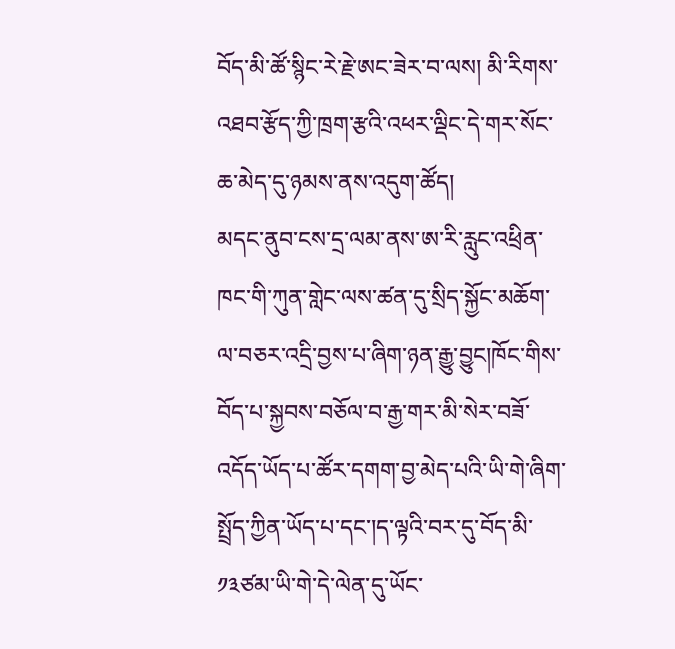བོད་མི་ཚོ་སྙིང་རེ་རྗེ་ཨང་ཟེར་བ་ལས། མི་རིགས་འཐབ་རྩོད་ཀྱི་ཁྲག་རྩའི་འཕར་ལྡིང་དེ་གར་སོང་ཆ་མེད་དུ་ཉམས་ནས་འདུག་ཚོད།
མདང་ནུབ་ངས་དྲ་ལམ་ནས་ཨ་རི་རླུང་འཕྲིན་ཁང་གི་ཀུན་གླེང་ལས་ཚན་དུ་སྲིད་སྐྱོང་མཆོག་ལ་བཅར་འདྲི་བྱས་པ་ཞིག་ཉན་རྒྱུ་བྱུང།ཁོང་གིས་བོད་པ་སྐྱབས་བཅོལ་བ་རྒྱ་གར་མི་སེར་བཟོ་འདོད་ཡོད་པ་ཚོར་དགག་བྱ་མེད་པའི་ཡི་གེ་ཞིག་སྤྲོད་ཀྱིན་ཡོད་པ་དང་།ད་ལྟའི་བར་དུ་བོད་མི་༡༣ཙམ་ཡི་གེ་དེ་ལེན་དུ་ཡོང་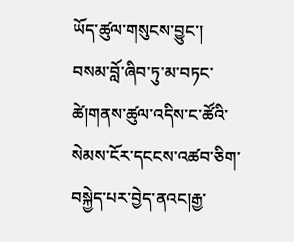ཡོད་ཚུལ་གསུངས་བྱུང་།
བསམ་བློ་ཞིབ་ཏུ་མ་བཏང་ཚེ།གནས་ཚུལ་འདིས་ང་ཚོའི་སེམས་ངོར་དངངས་འཚབ་ཅིག་བསྐྱེད་པར་བྱེད་ནའང།རྒྱ་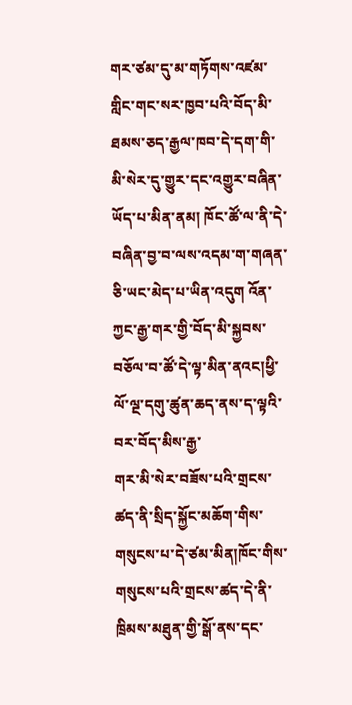གར་ཙམ་དུ་མ་གཏོགས་འཛམ་གླིང་གང་སར་ཁྱབ་པའི་བོད་མི་ཐམས་ཅད་རྒྱལ་ཁབ་དེ་དག་གི་མི་སེར་དུ་གྱུར་དང་འགྱུར་བཞིན་ཡོད་པ་མིན་ནམ། ཁོང་ཚོ་ལ་ནི་དེ་བཞིན་བྱ་བ་ལས་འདམ་ག་གཞན་ཅི་ཡང་མེད་པ་ཡིན་འདུག འོན་ཀྱང་རྒྱ་གར་གྱི་བོད་མི་སྐྱབས་བཅོལ་བ་ཚོ་དེ་ལྟ་མིན་ནའང།ཕྱི་ལོ་ལྔ་དགུ་ཚུན་ཆད་ནས་ད་ལྟའི་བར་བོད་མིས་རྒྱ་
གར་མི་སེར་བཟོས་པའི་གྲངས་ཚད་ནི་སྲིད་སྐྱོང་མཆོག་གིས་གསུངས་པ་དེ་ཙམ་མིན།ཁོང་གིས་གསུངས་པའི་གྲངས་ཚད་དེ་ནི་ཁྲིམས་མཐུན་གྱི་སྒོ་ནས་དང་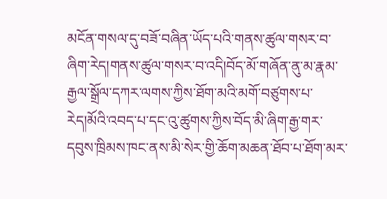མངོན་གསལ་དུ་བཟོ་བཞིན་ཡོད་པའི་གནས་ཚུལ་གསར་བ་ཞིག་རེད།གནས་ཚུལ་གསར་བ་འདི།བོད་མོ་གཞོན་ནུ་མ་རྣམ་རྒྱལ་སྒྲོལ་དཀར་ལགས་ཀྱིས་ཐོག་མའི་མགོ་བཙུགས་པ་རེད།མོའི་འབད་པ་དང་འུ་ཚུགས་ཀྱིས་བོད་མི་ཞིག་རྒྱ་གར་དབུས་ཁྲིམས་ཁང་ནས་མི་སེར་གྱི་ཆོག་མཆན་ཐོབ་པ་ཐོག་མར་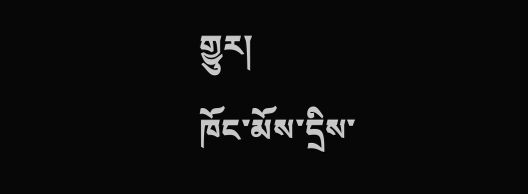གྱུར།
ཁོང་མོས་དྲིས་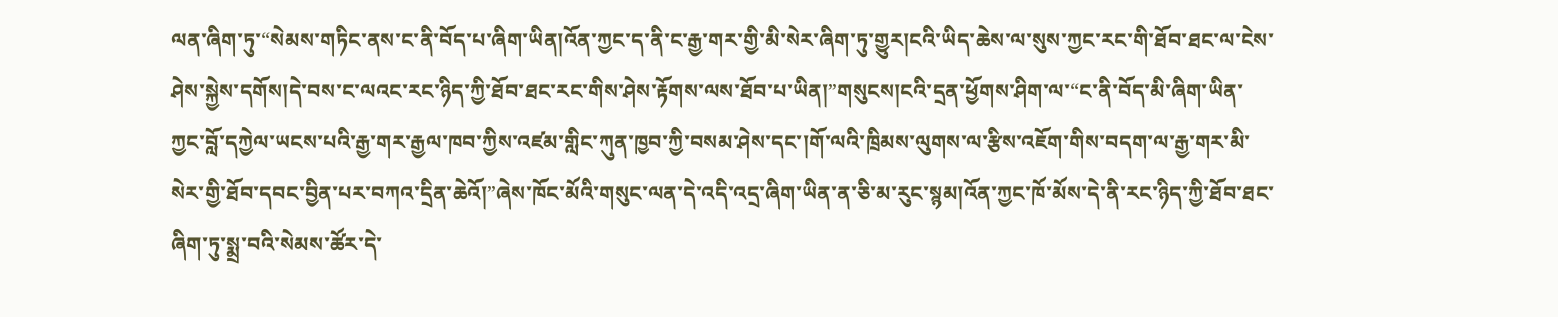ལན་ཞིག་ཏུ་“སེམས་གཏིང་ནས་ང་ནི་བོད་པ་ཞིག་ཡིན།འོན་ཀྱང་ད་ནི་ང་རྒྱ་གར་གྱི་མི་སེར་ཞིག་ཏུ་གྱུར།ངའི་ཡིད་ཆེས་ལ་སུས་ཀྱང་རང་གི་ཐོབ་ཐང་ལ་ངེས་ཤེས་སྐྱེས་དགོས།དེ་བས་ང་ལའང་རང་ཉིད་ཀྱི་ཐོབ་ཐང་རང་གིས་ཤེས་རྟོགས་ལས་ཐོབ་པ་ཡིན།”གསུངས།ངའི་དྲན་ཕྱོགས་ཤིག་ལ་“ང་ནི་བོད་མི་ཞིག་ཡིན་ཀྱང་བློ་དཀྱེལ་ཡངས་པའི་རྒྱ་གར་རྒྱལ་ཁབ་ཀྱིས་འཛམ་གླིང་ཀུན་ཁྱབ་ཀྱི་བསམ་ཤེས་དང་།གོ་ལའི་ཁྲིམས་ལུགས་ལ་རྩིས་འཇོག་གིས་བདག་ལ་རྒྱ་གར་མི་སེར་གྱི་ཐོབ་དབང་བྱིན་པར་བཀའ་དྲིན་ཆེའོ།”ཞེས་ཁོང་མོའི་གསུང་ལན་དེ་འདི་འདྲ་ཞིག་ཡིན་ན་ཅི་མ་རུང་སྙམ།འོན་ཀྱང་ཁོ་མོས་དེ་ནི་རང་ཉིད་ཀྱི་ཐོབ་ཐང་ཞིག་ཏུ་སྨྲ་བའི་སེམས་ཚོར་དེ་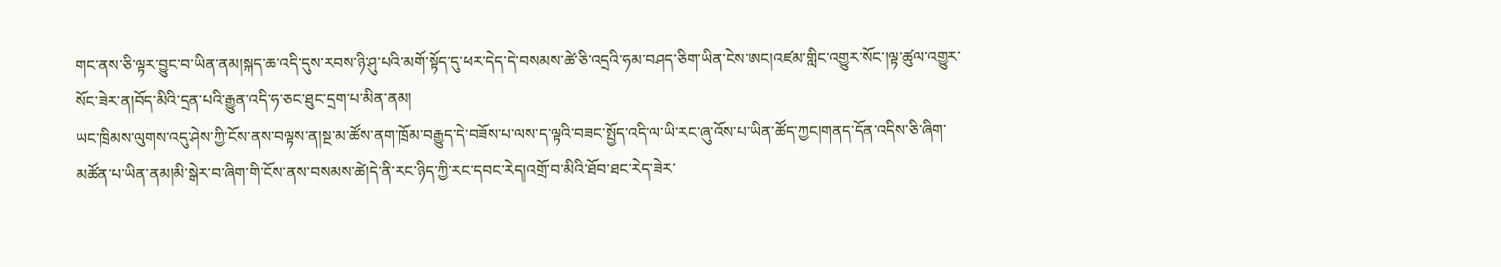གང་ནས་ཅི་ལྟར་བྱུང་བ་ཡིན་ནམ།སྐད་ཆ་འདི་དུས་རབས་ཉི་ཤུ་པའི་མགོ་སྟོད་དུ་ཕར་དེད་དེ་བསམས་ཚེ་ཅི་འདྲའི་ཧམ་བཤད་ཅིག་ཡིན་ངེས་ཨང།འཛམ་གླིང་འགྱུར་སོང་།ལྟ་ཚུལ་འགྱུར་སོང་ཟེར་ན།བོད་མིའི་དྲན་པའི་རྒྱུན་འདི་ཧ་ཅང་ཐུང་དྲག་པ་མིན་ནམ།
ཡང་ཁྲིམས་ལུགས་འདུ་ཤེས་ཀྱི་ངོས་ནས་བལྟས་ན།སྔ་མ་ཚོས་ནག་ཁྲོམ་བརྒྱུད་དེ་བཟོས་པ་ལས་ད་ལྟའི་བཟང་སྤྱོད་འདི་ལ་ཡི་རང་ཞུ་འོས་པ་ཡིན་ཚོད་ཀྱང།གནད་དོན་འདིས་ཅི་ཞིག་མཚོན་པ་ཡིན་ནམ།མི་སྒེར་བ་ཞིག་གི་ངོས་ནས་བསམས་ཚེ།དེ་ནི་རང་ཉིད་ཀྱི་རང་དབང་རེད།འགྲོ་བ་མིའི་ཐོབ་ཐང་རེད་ཟེར་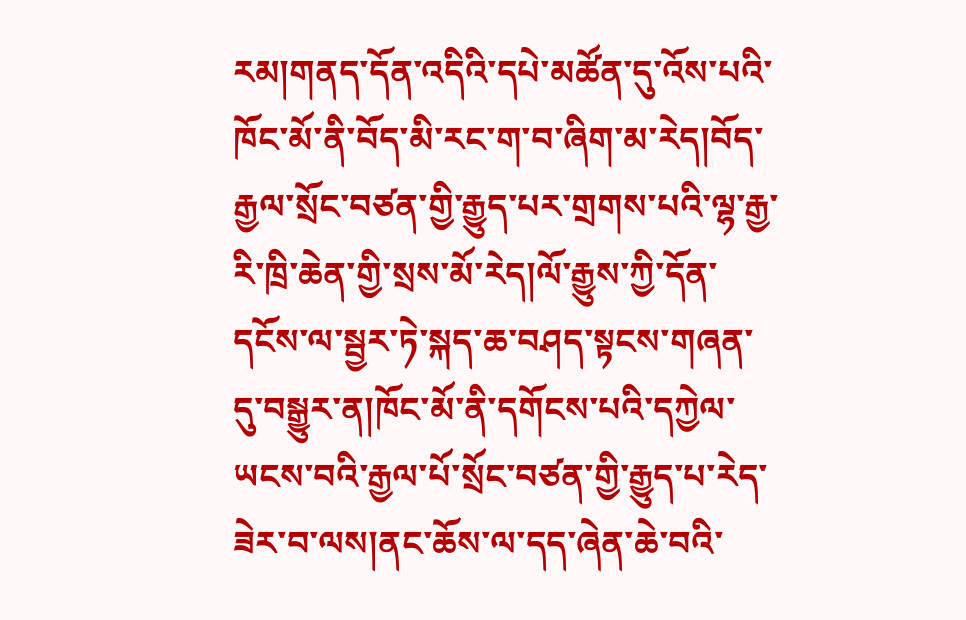རམ།གནད་དོན་འདིའི་དཔེ་མཚོན་དུ་འོས་པའི་ཁོང་མོ་ནི་བོད་མི་རང་ག་བ་ཞིག་མ་རེད།བོད་རྒྱལ་སྲོང་བཙན་གྱི་རྒྱུད་པར་གྲགས་པའི་ལྷ་རྒྱ་རི་ཁྲི་ཆེན་གྱི་སྲས་མོ་རེད།ལོ་རྒྱུས་ཀྱི་དོན་དངོས་ལ་སྦྱར་ཏེ་སྐད་ཆ་བཤད་སྟངས་གཞན་དུ་བསྒྱུར་ན།ཁོང་མོ་ནི་དགོངས་པའི་དཀྱེལ་ཡངས་བའི་རྒྱལ་པོ་སྲོང་བཙན་གྱི་རྒྱུད་པ་རེད་ཟེར་བ་ལས།ནང་ཆོས་ལ་དད་ཞེན་ཆེ་བའི་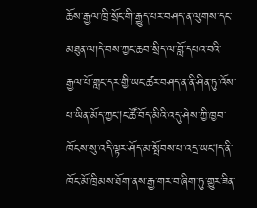ཆོས་རྒྱལ་ཁྲི་སྲོང་གི་རྒྱུད་པར་བཤད་ན་ལུགས་དང་
མཐུན་ལ།དེ་བས་ཀྱང་ཆབ་སྲིད་ལ་བློ་དཔའ་བའི་རྒྱལ་པོ་གླང་དར་གྱི་ཡང་ཚར་བཤད་ན་ནི་ཤིན་ཏུ་འོས་པ་ཡིན་མོད་ཀྱང།ང་ཚོ་བོད་མིའི་འདུ་ཤེས་ཀྱི་ཁྱབ་ཁོངས་སུ་འདི་ལྟར་ཤོད་མ་སྤོབས་པ་འདྲ་ཡང།ད་ནི་ཁོང་མོ་ཁྲིམས་ཐོག་ནས་རྒྱ་གར་བ་ཞིག་ཏུ་གྱུར་ཟིན་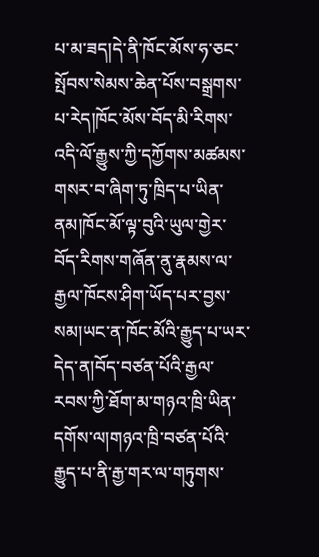པ་མ་ཟད།དེ་ནི་ཁོང་མོས་ཧ་ཅང་སྤོབས་སེམས་ཆེན་པོས་བསྒྲགས་པ་རེད།ཁོང་མོས་བོད་མི་རིགས་
འདི་ལོ་རྒྱུས་ཀྱི་དཀྱོགས་མཚམས་གསར་བ་ཞིག་ཏུ་ཁྲིད་པ་ཡིན་ནམ།ཁོང་མོ་ལྟ་བུའི་ཡུལ་གྱེར་བོད་རིགས་གཞོན་ནུ་རྣམས་ལ་རྒྱལ་ཁོངས་ཤིག་ཡོད་པར་བྱས་སམ།ཡང་ན་ཁོང་མོའི་རྒྱུད་པ་ཡར་དེད་ན།བོད་བཙན་པོའི་རྒྱལ་རབས་ཀྱི་ཐོག་མ་གཉའ་ཁྲི་ཡིན་དགོས་ལ།གཉའ་ཁྲི་བཙན་པོའི་རྒྱུད་པ་ནི་རྒྱ་གར་ལ་གཏུགས་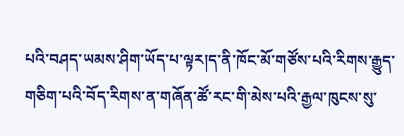པའི་བཤད་ཡམས་ཤིག་ཡོད་པ་ལྟར།ད་ནི་ཁོང་མོ་གཙོས་པའི་རིགས་རྒྱུད་གཅིག་པའི་བོད་རིགས་ན་གཞོན་ཚོ་རང་གི་མེས་པའི་རྒྱལ་ཁུངས་སུ་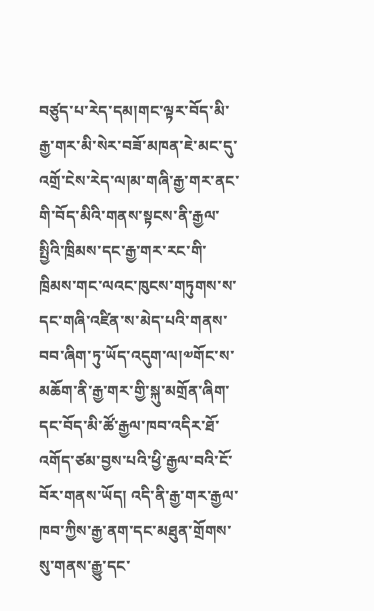བཙུད་པ་རེད་དམ།གང་ལྟར་བོད་མི་རྒྱ་གར་མི་སེར་བཟོ་མཁན་ཇེ་མང་དུ་འགྲོ་ངེས་རེད་ལ།མ་གཞི་རྒྱ་གར་ནང་གི་བོད་མིའི་གནས་སྟངས་ནི་རྒྱལ་སྤྱིའི་ཁྲིམས་དང་རྒྱ་གར་རང་གི་ཁྲིམས་གང་ལའང་ཁུངས་གཏུགས་ས་དང་གཞི་འཛིན་ས་མེད་པའི་གནས་བབ་ཞིག་ཏུ་ཡོད་འདུག་ལ།༧གོང་ས་མཆོག་ནི་རྒྱ་གར་གྱི་སྐུ་མགྲོན་ཞིག་དང་བོད་མི་ཚོ་རྒྱལ་ཁབ་འདིར་ཐོ་འགོད་ཙམ་བྱས་པའི་ཕྱི་རྒྱལ་བའི་ངོ་བོར་གནས་ཡོད། འདི་ནི་རྒྱ་གར་རྒྱལ་ཁབ་ཀྱིས་རྒྱ་ནག་དང་མཐུན་གྲོགས་སུ་གནས་རྒྱུ་དང་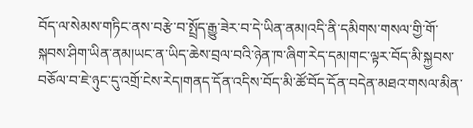བོད་ལ་སེམས་གཏིང་ནས་བརྩེ་བ་སྤྲོད་རྒྱུ་ཟེར་བ་དེ་ཡིན་ནམ།འདི་ནི་དམིགས་གསལ་གྱི་གོ་སྐབས་ཤིག་ཡིན་ནམ།ཡང་ན་ཡིད་ཆེས་བྲལ་བའི་ཉེན་ཁ་ཞིག་རེད་དམ།གང་ལྟར་བོད་མི་སྐྱབས་བཅོལ་བ་ཇེ་ཉུང་དུ་འགྲོ་ངེས་རེད།གནད་དོན་འདིས་བོད་མི་ཚོ་བོད་དོན་བདེན་མཐའ་གསལ་མིན་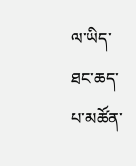ལ་ཡིད་ཐང་ཆད་པ་མཚོན་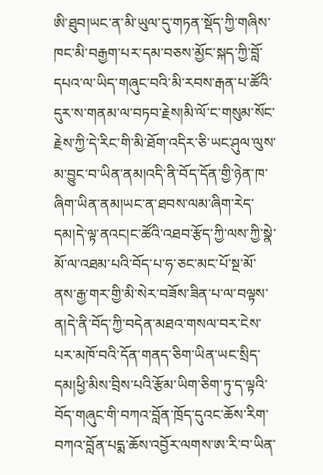ཨི་ཐུབ།ཡང་ན་མི་ཡུལ་དུ་གཏན་སྡོད་ཀྱི་གཞིས་ཁང་མི་བརྒྱག་པར་དམ་བཅས་མྱོང་སྐད་ཀྱི་བློ་དཔའ་ལ་ཡིད་གཞུང་བའི་མི་རབས་རྒན་པ་ཚོའི་དུར་ས་གནམ་ལ་བཏབ་རྗེས།མི་ལོ་ང་གསུམ་སོང་རྗེས་ཀྱི་དེ་རིང་གི་མི་ཐོག་འདིར་ཅི་ཡང་ཤུལ་ལུས་མ་བྱུང་བ་ཡིན་ནམ།འདི་ནི་བོད་དོན་གྱི་ཉེན་ཁ་ཞིག་ཡིན་ནམ།ཡང་ན་ཐབས་ལམ་ཞིག་རེད་དམ།དེ་ལྟ་ནའང།ང་ཚོའི་འཐབ་རྩོད་ཀྱི་ལས་ཀྱི་སྣེ་མོ་ལ་འཐམ་པའི་བོད་པ་ཧ་ཅང་མང་པོ་སྔ་མོ་ནས་རྒྱ་གར་གྱི་མི་སེར་བཟོས་ཟིན་པ་ལ་བལྟས་ན།དེ་ནི་བོད་ཀྱི་བདེན་མཐའ་གསལ་བར་ངེས་པར་མཁོ་བའི་དོན་གནད་ཅིག་ཡིན་ཡང་སྲིད་དམ།ཕྱི་མིས་བྲིས་པའི་རྩོམ་ཡིག་ཅིག་ཏུ་ད་ལྟའི་བོད་གཞུང་གི་བཀའ་བློན་ཁྲོད་དུའང་ཆོས་རིག་བཀའ་བློན་པདྨ་ཆོས་འབྱོར་ལགས་ཨ་རི་བ་ཡིན་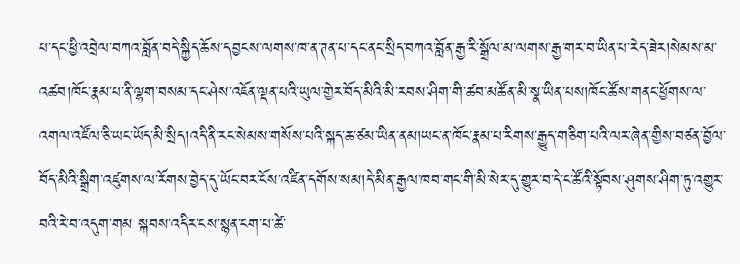པ་དང་ཕྱི་འབྲེལ་བཀའ་བློན་བདེ་སྐྱིད་ཆོས་དབྱངས་ལགས་ཁ་ན་ཊན་པ་དང་ནང་སྲིད་བཀའ་བློན་རྒྱ་རི་སྒྲོལ་མ་ལགས་རྒྱ་གར་བ་ཡིན་པ་རེད་ཟེར།སེམས་མ་འཚབ།ཁོང་རྣམ་པ་ནི་ལྷག་བསམ་དང་ཤེས་འཇོན་ལྡན་པའི་ཡུལ་གྱེར་བོད་མིའི་མི་རབས་ཤིག་གི་ཚབ་མཚོན་མི་སྣ་ཡིན་པས།ཁོང་ཚོས་གནང་ཕྱོགས་ལ་འགལ་འཛོལ་ཅི་ཡང་ཡོད་མི་སྲིད།འདི་ནི་རང་སེམས་གསོས་པའི་སྐད་ཆ་ཙམ་ཡིན་ནམ།ཡང་ན་ཁོང་རྣམ་པ་རིགས་རྒྱུད་གཅིག་པའི་ལར་ཞེན་གྱིས་བཙན་བྱོལ་བོད་མིའི་སྒྲིག་འཛུགས་ལ་རོགས་བྱེད་དུ་ཡོང་བར་ངོས་འཛིན་དགོས་སམ།དེ་མིན་རྒྱལ་ཁབ་གང་གི་མི་སེར་དུ་གྱུར་བ་དེ་ང་ཚོའི་སྟོབས་ཤུགས་ཤིག་ཏུ་འགྱུར་བའི་རེ་བ་འདུག་གམ སྐབས་འདིར་ངས་སྙན་ངག་པ་ཚེ་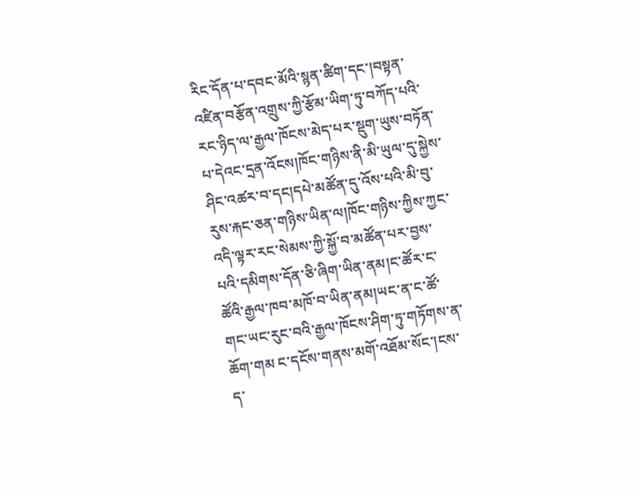རིང་དོན་པ་དབང་མོའི་སྙན་ཚིག་དང་།བསྟན་འཛིན་བརྩོན་འགྲུས་ཀྱི་རྩོམ་ཡིག་ཏུ་བཀོད་པའི་རང་ཉིད་ལ་རྒྱལ་ཁོངས་མེད་པར་སྡུག་ཡུས་བཏོན་པ་དེའང་དྲན་འོངས།ཁོང་གཉིས་ནི་མི་ཡུལ་དུ་སྐྱེས་ཤིང་འཚར་བ་དང།དཔེ་མཚོན་དུ་འོས་པའི་མི་བུ་རུས་རྐང་ཅན་གཉིས་ཡིན་ལ།ཁོང་གཉིས་ཀྱིས་ཀྱང་འདི་ལྟར་རང་སེམས་ཀྱི་སྐྱོ་བ་མཚོན་པར་བྱས་པའི་དམིགས་དོན་ཅི་ཞིག་ཡིན་ནམ།ང་ཚོར་ང་ཚོའི་རྒྱལ་ཁབ་མཁོ་བ་ཡིན་ནམ།ཡང་ན་ང་ཚོ་གང་ཡང་རུང་བའི་རྒྱལ་ཁོངས་ཤིག་ཏུ་གཏོགས་ན་ཆོག་གམ ང་དངོས་གནས་མགོ་འཐོམ་སོང་།ངས་ད་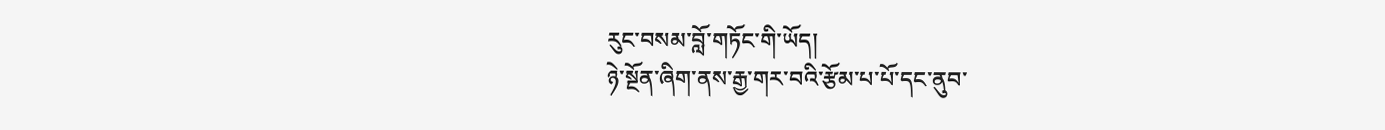རུང་བསམ་བློ་གཏོང་གི་ཡོད།
ཉེ་སྔོན་ཞིག་ནས་རྒྱ་གར་བའི་རྩོམ་པ་པོ་དང་ནུབ་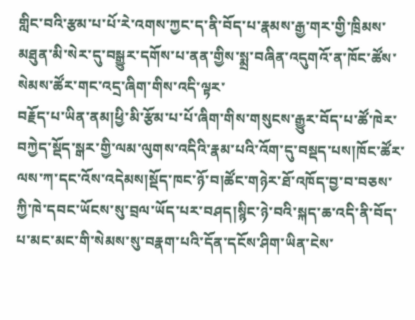གླིང་བའི་རྩམ་པ་པོ་རེ་འགས་ཀྱང་ད་ནི་བོད་པ་རྣམས་རྒྱ་གར་གྱི་ཁྲིམས་མཐུན་མི་སེར་དུ་བསྒྱུར་དགོས་པ་ནན་གྱིས་སྨྲ་བཞིན་འདུགའོ་ན་ཁོང་ཚོས་སེམས་ཚོར་གང་འདྲ་ཞིག་གིས་འདི་ལྟར་
བརྗོད་པ་ཡིན་ནམ།ཕྱི་མི་རྩོམ་པ་པོ་ཞིག་གིས་གསུངས་རྒྱུར་བོད་པ་ཚོ་ཁེར་བཀྱེད་སྡོད་སྒར་གྱི་ལམ་ལུགས་འདིའི་རྣམ་པའི་འོག་དུ་བསྡད་པས།ཁོང་ཚོར་ལས་ཀ་དང་འོས་འདེམས།སྡོད་ཁང་ཉོ་བ།ཚོང་གཉེར་ཐོ་འཁོད་བྱ་བ་བཅས་ཀྱི་ཁེ་དབང་ཡོངས་སུ་བྲལ་ཡོད་པར་བཤད།སྙིང་ཉེ་བའི་སྐད་ཆ་འདི་ནི་བོད་པ་མང་མང་གི་སེམས་སུ་བརྣག་པའི་དོན་དངོས་ཤིག་ཡིན་ངེས་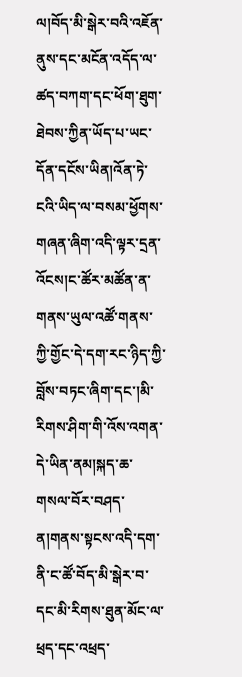ལ།བོད་མི་སྒེར་བའི་འཇོན་ནུས་དང་མངོན་འདོད་ལ་ཚད་བཀག་དང་ཕོག་ཐུག་ཐེབས་ཀྱིན་ཡོད་པ་ཡང་དོན་དངོས་ཡིན།འོན་ཏེ་ངའི་ཡིད་ལ་བསམ་ཕྱོགས་གཞན་ཞིག་འདི་ལྟར་དྲན་འོངས།ང་ཚོར་མཚོན་ན་གནས་ཡུལ་འཚོ་གནས་ཀྱི་གྱོང་དེ་དག་རང་ཉིད་ཀྱི་བློས་བཏང་ཞིག་དང་།མི་རིགས་ཤིག་གི་འོས་འགན་དེ་ཡིན་ནམ།སྐད་ཆ་གསལ་བོར་བཤད་ན།གནས་སྟངས་འདི་དག་ནི་ང་ཚོ་བོད་མི་སྒེར་བ་དང་མི་རིགས་ཐུན་མོང་ལ་ཕྲད་དང་འཕྲད་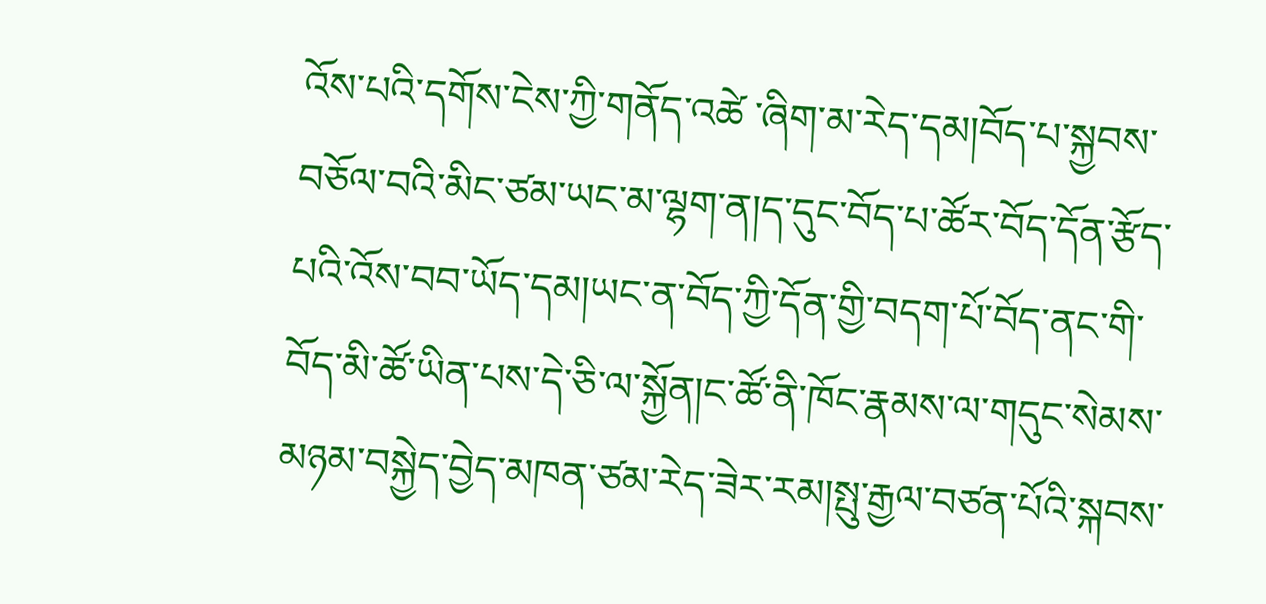འོས་པའི་དགོས་ངེས་ཀྱི་གནོད་འཚེ ་ཞིག་མ་རེད་དམ།བོད་པ་སྐྱབས་བཅོལ་བའི་མིང་ཙམ་ཡང་མ་ལྷག་ན།ད་དུང་བོད་པ་ཚོར་བོད་དོན་རྩོད་པའི་འོས་བབ་ཡོད་དམ།ཡང་ན་བོད་ཀྱི་དོན་གྱི་བདག་པོ་བོད་ནང་གི་བོད་མི་ཚོ་ཡིན་པས་དེ་ཅི་ལ་སྐྱོན།ང་ཚོ་ནི་ཁོང་རྣམས་ལ་གདུང་སེམས་མཉམ་བསྐྱེད་བྱེད་མཁན་ཙམ་རེད་ཟེར་རམ།སྤུ་རྒྱལ་བཙན་པོའི་སྐབས་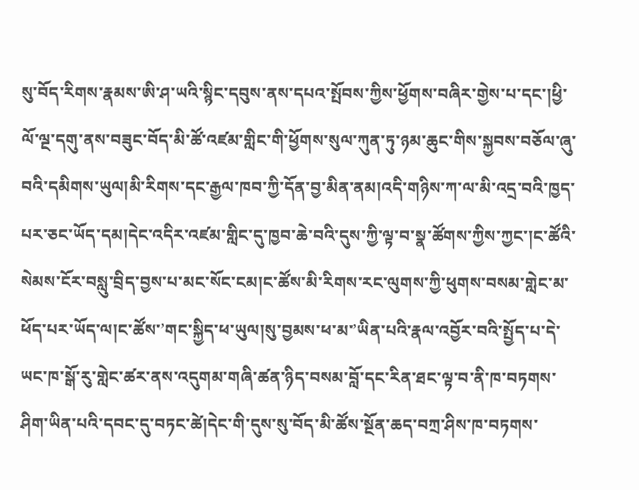སུ་བོད་རིགས་རྣམས་ཨི་ཤ་ཡའི་སྙིང་དབུས་ནས་དཔའ་སྤོབས་ཀྱིས་ཕྱོགས་བཞིར་གྱེས་པ་དང་།ཕྱི་ལོ་ལྔ་དགུ་ནས་བཟུང་བོད་མི་ཚོ་འཛམ་གླིང་གི་ཕྱོགས་སུལ་ཀུན་ཏུ་ཉམ་ཆུང་གིས་སྐྱབས་བཅོལ་ཞུ་བའི་དམིགས་ཡུལ།མི་རིགས་དང་རྒྱལ་ཁབ་ཀྱི་དོན་བྱ་མིན་ནམ།འདི་གཉིས་ཀ་ལ་མི་འདྲ་བའི་ཁྱད་པར་ཅང་ཡོད་དམ།དེང་འདིར་འཛམ་གླིང་དུ་ཁྱབ་ཆེ་བའི་དུས་ཀྱི་ལྟ་བ་སྣ་ཚོགས་ཀྱིས་ཀྱང་།ང་ཚོའི་སེམས་ངོར་བསླུ་བྲིད་བྱས་པ་མང་སོང་ངམ།ང་ཚོས་མི་རིགས་རང་ལུགས་ཀྱི་ཕུགས་བསམ་གླེང་མ་ཕོད་པར་ཡོད་ལ།ང་ཚོས་’གང་སྐྱིད་ཕ་ཡུལ།སུ་བྱམས་ཕ་མ་’ཡིན་པའི་རྣལ་འབྱོར་བའི་སྤྱོད་པ་དེ་ཡང་ཁ་སྒོ་རུ་གླེང་ཚར་ནས་འདུགམ་གཞི་ཚན་ཉིད་བསམ་བློ་དང་རིན་ཐང་ལྟ་བ་ནི་ཁ་བཏགས་ཤིག་ཡིན་པའི་དབང་དུ་བཏང་ཚེ།དེང་གི་དུས་སུ་བོད་མི་ཚོས་སྔོན་ཆད་བཀྲ་ཤིས་ཁ་བཏགས་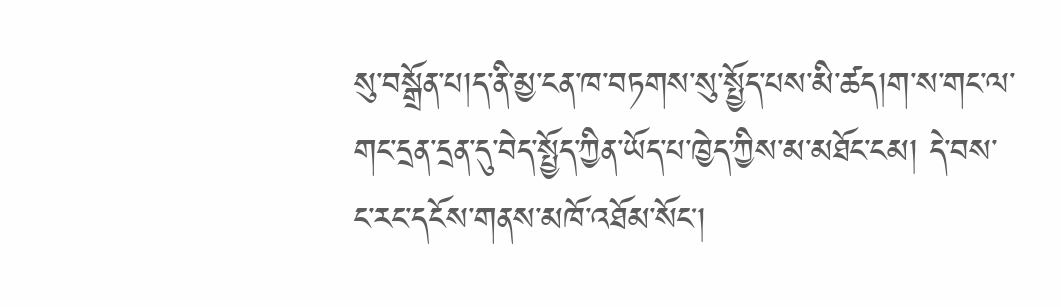སུ་བསྒྲོན་པ།ད་ནི་མྱ་ངན་ཁ་བཏགས་སུ་སྤྱོད་པས་མི་ཚད།ག་ས་གང་ལ་གང་དྲན་དྲན་དུ་བེད་སྤྱོད་ཀྱིན་ཡོད་པ་ཁྱེད་ཀྱིས་མ་མཐོང་ངམ། དེ་བས་ང་རང་དངོས་གནས་མཁོ་འཐོམ་སོང།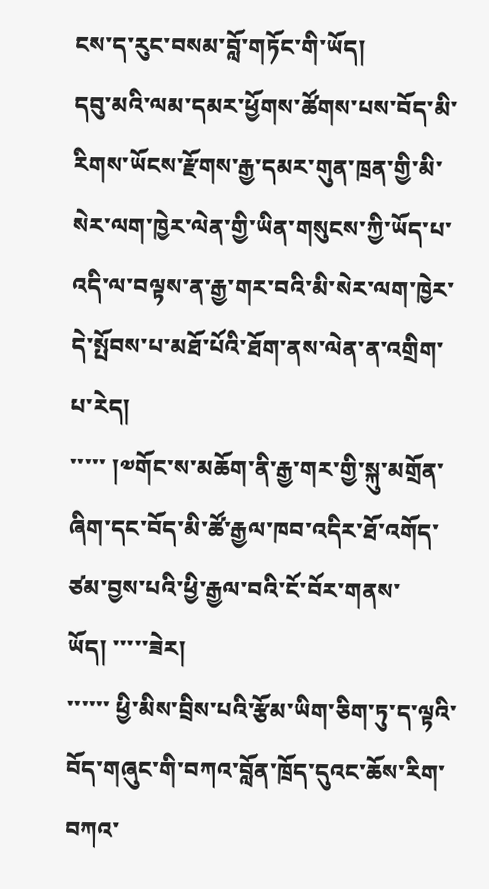ངས་ད་རུང་བསམ་བློ་གཏོང་གི་ཡོད།
དབུ་མའི་ལམ་དམར་ཕྱོགས་ཚོགས་པས་བོད་མི་རིགས་ཡོངས་རྫོགས་རྒྱ་དམར་གུན་ཁྲན་གྱི་མི་སེར་ལག་ཁྱེར་ལེན་གྱི་ཡིན་གསུངས་ཀྱི་ཡོད་པ་འདི་ལ་བལྟས་ན་རྒྱ་གར་བའི་མི་སེར་ལག་ཁྱེར་དེ་སྤོབས་པ་མཐོ་པོའི་ཐོག་ནས་ལེན་ན་འགྲིག་པ་རེད།
་་་་་ །༧གོང་ས་མཆོག་ནི་རྒྱ་གར་གྱི་སྐུ་མགྲོན་ཞིག་དང་བོད་མི་ཚོ་རྒྱལ་ཁབ་འདིར་ཐོ་འགོད་ཙམ་བྱས་པའི་ཕྱི་རྒྱལ་བའི་ངོ་བོར་གནས་ཡོད། ་་་་་ཟེར།
་་་་་་ ཕྱི་མིས་བྲིས་པའི་རྩོམ་ཡིག་ཅིག་ཏུ་ད་ལྟའི་བོད་གཞུང་གི་བཀའ་བློན་ཁྲོད་དུའང་ཆོས་རིག་བཀའ་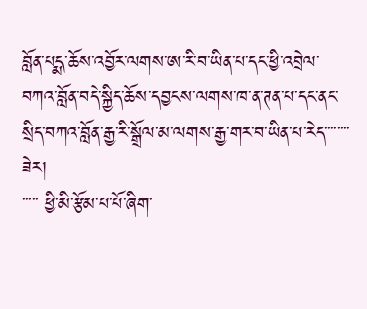བློན་པདྨ་ཆོས་འབྱོར་ལགས་ཨ་རི་བ་ཡིན་པ་དང་ཕྱི་འབྲེལ་བཀའ་བློན་བདེ་སྐྱིད་ཆོས་དབྱངས་ལགས་ཁ་ན་ཊན་པ་དང་ནང་སྲིད་བཀའ་བློན་རྒྱ་རི་སྒྲོལ་མ་ལགས་རྒྱ་གར་བ་ཡིན་པ་རེད་་་་་་་་ ཟེར།
་་་་་ ཕྱི་མི་རྩོམ་པ་པོ་ཞིག་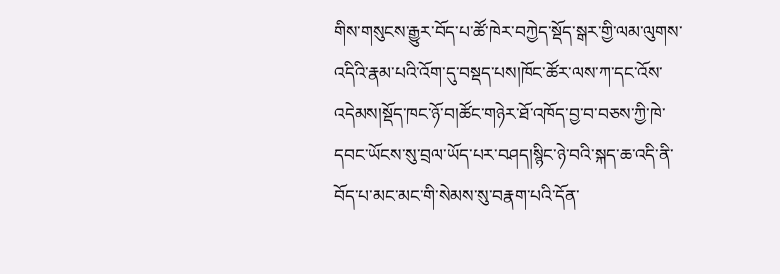གིས་གསུངས་རྒྱུར་བོད་པ་ཚོ་ཁེར་བཀྱེད་སྡོད་སྒར་གྱི་ལམ་ལུགས་འདིའི་རྣམ་པའི་འོག་དུ་བསྡད་པས།ཁོང་ཚོར་ལས་ཀ་དང་འོས་འདེམས།སྡོད་ཁང་ཉོ་བ།ཚོང་གཉེར་ཐོ་འཁོད་བྱ་བ་བཅས་ཀྱི་ཁེ་དབང་ཡོངས་སུ་བྲལ་ཡོད་པར་བཤད།སྙིང་ཉེ་བའི་སྐད་ཆ་འདི་ནི་བོད་པ་མང་མང་གི་སེམས་སུ་བརྣག་པའི་དོན་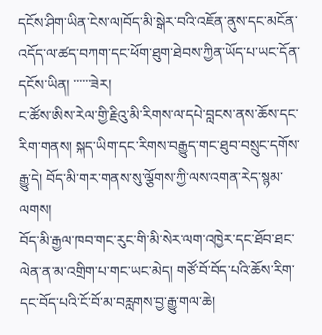དངོས་ཤིག་ཡིན་ངེས་ལ།བོད་མི་སྒེར་བའི་འཇོན་ནུས་དང་མངོན་འདོད་ལ་ཚད་བཀག་དང་ཕོག་ཐུག་ཐེབས་ཀྱིན་ཡོད་པ་ཡང་དོན་དངོས་ཡིན། ་་་་་་ཟེར།
ང་ཚོས་ཨིས་རེལ་གྱི་རྗིའུ་མི་རིགས་ལ་དཔེ་བླངས་ནས་ཆོས་དང་རིག་གནས། སྐད་ཡིག་དང་རིགས་བརྒྱུད་གང་ཐུབ་བསྲུང་དགོས་རྒྱུ་དེ། བོད་མི་གར་གནས་སུ་ལྕོགས་ཀྱི་ལས་འགན་རེད་སྙམ་ལགས།
བོད་མི་རྒྱལ་ཁབ་གང་རུང་གི་མི་སེར་ལག་འཁྱེར་དང་ཐོབ་ཐང་ལེན་ན་མ་འགྲིག་པ་གང་ཡང་མེད། གཙོ་བོ་བོད་པའི་ཆོས་རིག་དང་བོད་པའི་ངོ་བོ་མ་བརླགས་བྱ་རྒྱུ་གལ་ཆེ།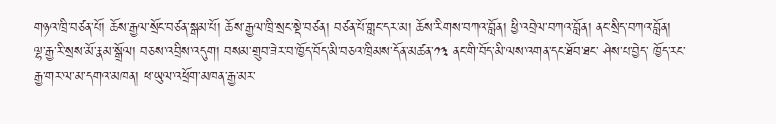གཉའ་ཁྲི་བཙན་པོ། ཆོས་རྒྱལ་སྲོང་བཙན་སྒམ་པོ། ཆོས་རྒྱལ་ཁྲི་སྲང་སྡེ་བཙན། བཙན་པོ་གླང་དར་མ། ཆོས་རིགས་བཀའ་བློན། ཕྱི་འབྲེལ་བཀའ་བློན། ནང་སྲིད་བཀའ་བློན། ལྷ་རྒྱ་རི་སྲས་མོ་རྣམ་སྒྲོལ། བཅས་འབྲིས་འདུག། བསམ་གྲུབ་ཟེར་བ་ཁྱོད་བོད་མི་བཅའ་ཁྲིམས་དོན་མཚན་༡༣ ནང་གི་བོད་མི་ལས་འགན་དང་ཐོབ་ཐང་ ཤེས་པ་བྱེད་ ཁྱོད་རང་རྒྱ་གར་ལ་མ་དགའ་མཁན། ཕ་ཡུལ་འཕྲོག་མཁན་རྒྱ་མར་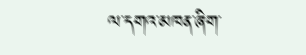ལ་དགའ་མཁན་ཞིག་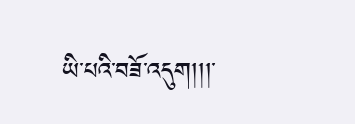ཡི་པའི་བཟོ་འདུག།།།་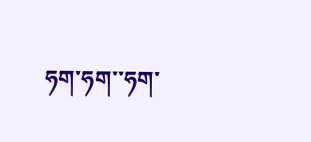ཧག་ཧག་་ཧག་